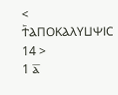< Ϯ⳰ⲀⲠⲞⲔⲀⲖⲨⳘⲮⲒⲤ 14 >
1 ⲁ̅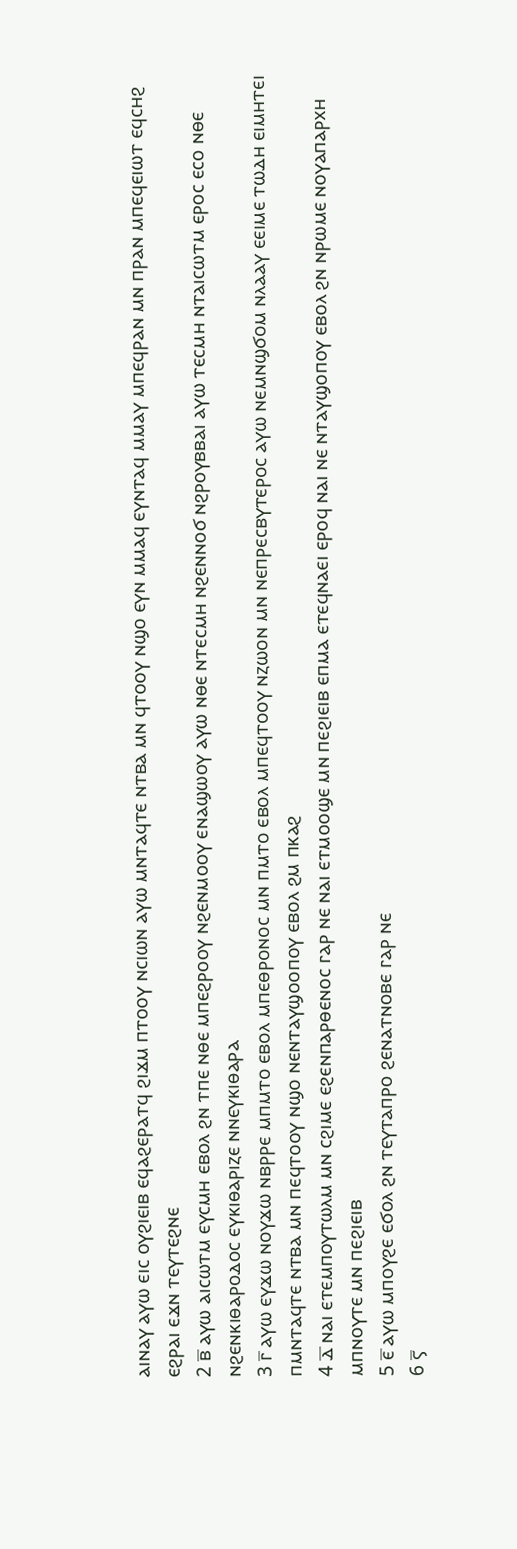ⲁⲓⲛⲁⲩ ⲁⲩⲱ ⲉⲓⲥ ⲟⲩϩⲓⲉⲓⲃ ⲉϥⲁϩⲉⲣⲁⲧϥ ϩⲓϫⲙ ⲡⲧⲟⲟⲩ ⲛⲥⲓⲱⲛ ⲁⲩⲱ ⲙⲛⲧⲁϥⲧⲉ ⲛⲧⲃⲁ ⲙⲛ ϥⲧⲟⲟⲩ ⲛϣⲟ ⲉⲩⲛ ⲙⲙⲁϥ ⲉⲩⲛⲧⲁϥ ⲙⲙⲁⲩ ⲙⲡⲉϥⲣⲁⲛ ⲙⲛ ⲡⲣⲁⲛ ⲙⲡⲉϥⲉⲓⲱⲧ ⲉϥⲥⲏϩ ⲉϩⲣⲁⲓ ⲉϫⲛ ⲧⲉⲩⲧⲉϩⲛⲉ
2 ⲃ̅ ⲁⲩⲱ ⲁⲓⲥⲱⲧⲙ ⲉⲩⲥⲙⲏ ⲉⲃⲟⲗ ϩⲛ ⲧⲡⲉ ⲛⲑⲉ ⲙⲡⲉϩⲣⲟⲟⲩ ⲛϩⲉⲛⲙⲟⲟⲩ ⲉⲛⲁϣⲱⲟⲩ ⲁⲩⲱ ⲛⲑⲉ ⲛⲧⲉⲥⲙⲏ ⲛϩⲉⲛⲛⲟϭ ⲛϩⲣⲟⲩⲃⲃⲁⲓ ⲁⲩⲱ ⲧⲉⲥⲙⲏ ⲛⲧⲁⲓⲥⲱⲧⲙ ⲉⲣⲟⲥ ⲉⲥⲟ ⲛⲑⲉ ⲛϩⲉⲛⲕⲓⲑⲁⲣⲟⲇⲟⲥ ⲉⲩⲕⲓⲑⲁⲣⲓⲍⲉ ⲛⲛⲉⲩⲕⲓⲑⲁⲣⲁ
3 ⲅ̅ ⲁⲩⲱ ⲉⲩϫⲱ ⲛⲟⲩϫⲱ ⲛⲃⲣⲣⲉ ⲙⲡⲙⲧⲟ ⲉⲃⲟⲗ ⲙⲡⲉⲑⲣⲟⲛⲟⲥ ⲙⲛ ⲡⲙⲧⲟ ⲉⲃⲟⲗ ⲙⲡⲉϥⲧⲟⲟⲩ ⲛⲍⲱⲟⲛ ⲙⲛ ⲛⲉⲡⲣⲉⲥⲃⲩⲧⲉⲣⲟⲥ ⲁⲩⲱ ⲛⲉⲙⲛϣϭⲟⲙ ⲛⲗⲁⲁⲩ ⲉⲉⲓⲙⲉ ⲧⲱⲇⲏ ⲉⲓⲙⲏⲧⲉⲓ ⲡⲙⲛⲧⲁϥⲧⲉ ⲛⲧⲃⲁ ⲙⲛ ⲡⲉϥⲧⲟⲟⲩ ⲛϣⲟ ⲛⲉⲛⲧⲁⲩϣⲟⲟⲡⲟⲩ ⲉⲃⲟⲗ ϩⲙ ⲡⲕⲁϩ
4 ⲇ̅ ⲛⲁⲓ ⲉⲧⲉⲙⲡⲟⲩⲧⲱⲗⲙ ⲙⲛ ⲥϩⲓⲙⲉ ⲉϩⲉⲛⲡⲁⲣⲑⲉⲛⲟⲥ ⲅⲁⲣ ⲛⲉ ⲛⲁⲓ ⲉⲧⲙⲟⲟϣⲉ ⲙⲛ ⲡⲉϩⲓⲉⲓⲃ ⲉⲡⲙⲁ ⲉⲧⲉϥⲛⲁⲉⲓ ⲉⲣⲟϥ ⲛⲁⲓ ⲛⲉ ⲛⲧⲁⲩϣⲟⲡⲟⲩ ⲉⲃⲟⲗ ϩⲛ ⲛⲣⲱⲙⲉ ⲛⲟⲩⲁⲡⲁⲣⲭⲏ ⲙⲡⲛⲟⲩⲧⲉ ⲙⲛ ⲡⲉϩⲓⲉⲓⲃ
5 ⲉ̅ ⲁⲩⲱ ⲙⲡⲟⲩϩⲉ ⲉϭⲟⲗ ϩⲛ ⲧⲉⲩⲧⲁⲡⲣⲟ ϩⲉⲛⲁⲧⲛⲟⲃⲉ ⲅⲁⲣ ⲛⲉ
6 ⲋ̅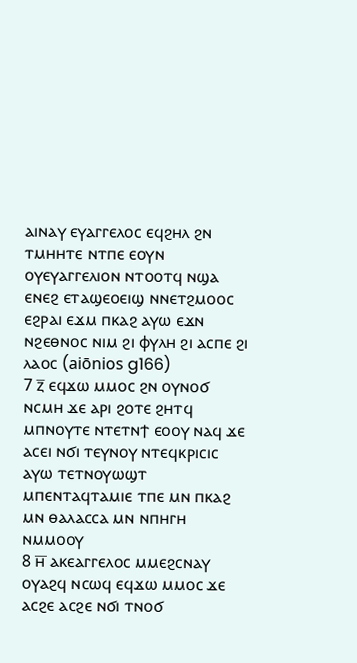ⲁⲓⲛⲁⲩ ⲉⲩⲁⲅⲅⲉⲗⲟⲥ ⲉϥϩⲏⲗ ϩⲛ ⲧⲙⲏⲏⲧⲉ ⲛⲧⲡⲉ ⲉⲟⲩⲛ ⲟⲩⲉⲩⲁⲅⲅⲉⲗⲓⲟⲛ ⲛⲧⲟⲟⲧϥ ⲛϣⲁ ⲉⲛⲉϩ ⲉⲧⲁϣⲉⲟⲉⲓϣ ⲛⲛⲉⲧϩⲙⲟⲟⲥ ⲉϩⲣⲁⲓ ⲉϫⲙ ⲡⲕⲁϩ ⲁⲩⲱ ⲉϫⲛ ⲛϩⲉⲑⲛⲟⲥ ⲛⲓⲙ ϩⲓ ⲫⲩⲗⲏ ϩⲓ ⲁⲥⲡⲉ ϩⲓ ⲗⲁⲟⲥ (aiōnios g166)
7 ⲍ̅ ⲉϥϫⲱ ⲙⲙⲟⲥ ϩⲛ ⲟⲩⲛⲟϭ ⲛⲥⲙⲏ ϫⲉ ⲁⲣⲓ ϩⲟⲧⲉ ϩⲏⲧϥ ⲙⲡⲛⲟⲩⲧⲉ ⲛⲧⲉⲧⲛϯ ⲉⲟⲟⲩ ⲛⲁϥ ϫⲉ ⲁⲥⲉⲓ ⲛϭⲓ ⲧⲉⲩⲛⲟⲩ ⲛⲧⲉϥⲕⲣⲓⲥⲓⲥ ⲁⲩⲱ ⲧⲉⲧⲛⲟⲩⲱϣⲧ ⲙⲡⲉⲛⲧⲁϥⲧⲁⲙⲓⲉ ⲧⲡⲉ ⲙⲛ ⲡⲕⲁϩ ⲙⲛ ⲑⲁⲗⲁⲥⲥⲁ ⲙⲛ ⲛⲡⲏⲅⲏ ⲛⲙⲙⲟⲟⲩ
8 ⲏ̅ ⲁⲕⲉⲁⲅⲅⲉⲗⲟⲥ ⲙⲙⲉϩⲥⲛⲁⲩ ⲟⲩⲁϩϥ ⲛⲥⲱϥ ⲉϥϫⲱ ⲙⲙⲟⲥ ϫⲉ ⲁⲥϩⲉ ⲁⲥϩⲉ ⲛϭⲓ ⲧⲛⲟϭ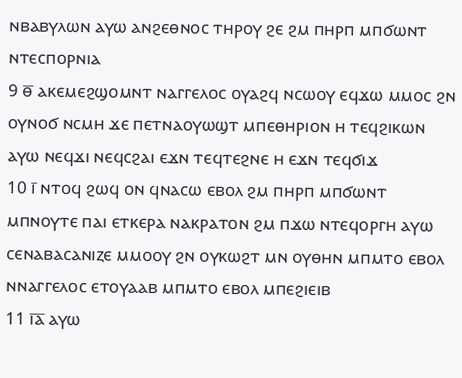ⲛⲃⲁⲃⲩⲗⲱⲛ ⲁⲩⲱ ⲁⲛϩⲉⲑⲛⲟⲥ ⲧⲏⲣⲟⲩ ϩⲉ ϩⲙ ⲡⲏⲣⲡ ⲙⲡϭⲱⲛⲧ ⲛⲧⲉⲥⲡⲟⲣⲛⲓⲁ
9 ⲑ̅ ⲁⲕⲉⲙⲉϩϣⲟⲙⲛⲧ ⲛⲁⲅⲅⲉⲗⲟⲥ ⲟⲩⲁϩϥ ⲛⲥⲱⲟⲩ ⲉϥϫⲱ ⲙⲙⲟⲥ ϩⲛ ⲟⲩⲛⲟϭ ⲛⲥⲙⲏ ϫⲉ ⲡⲉⲧⲛⲁⲟⲩⲱϣⲧ ⲙⲡⲉⲑⲏⲣⲓⲟⲛ ⲏ ⲧⲉϥϩⲓⲕⲱⲛ ⲁⲩⲱ ⲛⲉϥϫⲓ ⲛⲉϥⲥϩⲁⲓ ⲉϫⲛ ⲧⲉϥⲧⲉϩⲛⲉ ⲏ ⲉϫⲛ ⲧⲉϥϭⲓϫ
10 ⲓ̅ ⲛⲧⲟϥ ϩⲱϥ ⲟⲛ ϥⲛⲁⲥⲱ ⲉⲃⲟⲗ ϩⲙ ⲡⲏⲣⲡ ⲙⲡϭⲱⲛⲧ ⲙⲡⲛⲟⲩⲧⲉ ⲡⲁⲓ ⲉⲧⲕⲉⲣⲁ ⲛⲁⲕⲣⲁⲧⲟⲛ ϩⲙ ⲡϫⲱ ⲛⲧⲉϥⲟⲣⲅⲏ ⲁⲩⲱ ⲥⲉⲛⲁⲃⲁⲥⲁⲛⲓⲍⲉ ⲙⲙⲟⲟⲩ ϩⲛ ⲟⲩⲕⲱϩⲧ ⲙⲛ ⲟⲩⲑⲏⲛ ⲙⲡⲙⲧⲟ ⲉⲃⲟⲗ ⲛⲛⲁⲅⲅⲉⲗⲟⲥ ⲉⲧⲟⲩⲁⲁⲃ ⲙⲡⲙⲧⲟ ⲉⲃⲟⲗ ⲙⲡⲉϩⲓⲉⲓⲃ
11 ⲓ̅ⲁ̅ ⲁⲩⲱ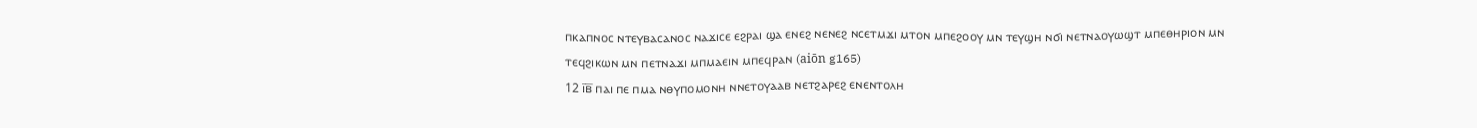ⲡⲕⲁⲡⲛⲟⲥ ⲛⲧⲉⲩⲃⲁⲥⲁⲛⲟⲥ ⲛⲁϫⲓⲥⲉ ⲉϩⲣⲁⲓ ϣⲁ ⲉⲛⲉϩ ⲛⲉⲛⲉϩ ⲛⲥⲉⲧⲙϫⲓ ⲙⲧⲟⲛ ⲙⲡⲉϩⲟⲟⲩ ⲙⲛ ⲧⲉⲩϣⲏ ⲛϭⲓ ⲛⲉⲧⲛⲁⲟⲩⲱϣⲧ ⲙⲡⲉⲑⲏⲣⲓⲟⲛ ⲙⲛ ⲧⲉϥϩⲓⲕⲱⲛ ⲙⲛ ⲡⲉⲧⲛⲁϫⲓ ⲙⲡⲙⲁⲉⲓⲛ ⲙⲡⲉϥⲣⲁⲛ (aiōn g165)
12 ⲓ̅ⲃ̅ ⲡⲁⲓ ⲡⲉ ⲡⲙⲁ ⲛⲑⲩⲡⲟⲙⲟⲛⲏ ⲛⲛⲉⲧⲟⲩⲁⲁⲃ ⲛⲉⲧϩⲁⲣⲉϩ ⲉⲛⲉⲛⲧⲟⲗⲏ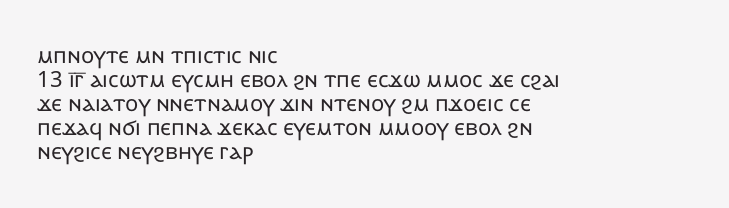ⲙⲡⲛⲟⲩⲧⲉ ⲙⲛ ⲧⲡⲓⲥⲧⲓⲥ ⲛⲓⲥ
13 ⲓ̅ⲅ̅ ⲁⲓⲥⲱⲧⲙ ⲉⲩⲥⲙⲏ ⲉⲃⲟⲗ ϩⲛ ⲧⲡⲉ ⲉⲥϫⲱ ⲙⲙⲟⲥ ϫⲉ ⲥϩⲁⲓ ϫⲉ ⲛⲁⲓⲁⲧⲟⲩ ⲛⲛⲉⲧⲛⲁⲙⲟⲩ ϫⲓⲛ ⲛⲧⲉⲛⲟⲩ ϩⲙ ⲡϫⲟⲉⲓⲥ ⲥⲉ ⲡⲉϫⲁϥ ⲛϭⲓ ⲡⲉⲡⲛⲁ ϫⲉⲕⲁⲥ ⲉⲩⲉⲙⲧⲟⲛ ⲙⲙⲟⲟⲩ ⲉⲃⲟⲗ ϩⲛ ⲛⲉⲩϩⲓⲥⲉ ⲛⲉⲩϩⲃⲏⲩⲉ ⲅⲁⲣ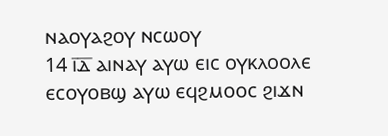ⲛⲁⲟⲩⲁϩⲟⲩ ⲛⲥⲱⲟⲩ
14 ⲓ̅ⲇ̅ ⲁⲓⲛⲁⲩ ⲁⲩⲱ ⲉⲓⲥ ⲟⲩⲕⲗⲟⲟⲗⲉ ⲉⲥⲟⲩⲟⲃϣ ⲁⲩⲱ ⲉϥϩⲙⲟⲟⲥ ϩⲓϫⲛ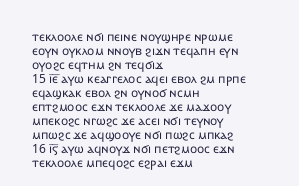ⲧⲉⲕⲗⲟⲟⲗⲉ ⲛϭⲓ ⲡⲉⲓⲛⲉ ⲛⲟⲩϣⲏⲣⲉ ⲛⲣⲱⲙⲉ ⲉⲟⲩⲛ ⲟⲩⲕⲗⲟⲙ ⲛⲛⲟⲩⲃ ϩⲓϫⲛ ⲧⲉϥⲁⲡⲏ ⲉⲩⲛ ⲟⲩⲟϩⲥ ⲉϥⲧⲏⲙ ϩⲛ ⲧⲉϥϭⲓϫ
15 ⲓ̅ⲉ̅ ⲁⲩⲱ ⲕⲉⲁⲅⲅⲉⲗⲟⲥ ⲁϥⲉⲓ ⲉⲃⲟⲗ ϩⲙ ⲡⲣⲡⲉ ⲉϥⲁϣⲕⲁⲕ ⲉⲃⲟⲗ ϩⲛ ⲟⲩⲛⲟϭ ⲛⲥⲙⲏ ⲉⲡⲧϩⲙⲟⲟⲥ ⲉϫⲛ ⲧⲉⲕⲗⲟⲟⲗⲉ ϫⲉ ⲙⲁϫⲟⲟⲩ ⲙⲡⲉⲕⲟϩⲥ ⲛⲅⲱϩⲥ ϫⲉ ⲁⲥⲉⲓ ⲛϭⲓ ⲧⲉⲩⲛⲟⲩ ⲙⲡⲱϩⲥ ϫⲉ ⲁϥϣⲟⲟⲩⲉ ⲛϭⲓ ⲡⲱϩⲥ ⲙⲡⲕⲁϩ
16 ⲓ̅ⲋ̅ ⲁⲩⲱ ⲁϥⲛⲟⲩϫ ⲛϭⲓ ⲡⲉⲧϩⲙⲟⲟⲥ ⲉϫⲛ ⲧⲉⲕⲗⲟⲟⲗⲉ ⲙⲡⲉϥⲟϩⲥ ⲉϩⲣⲁⲓ ⲉϫⲙ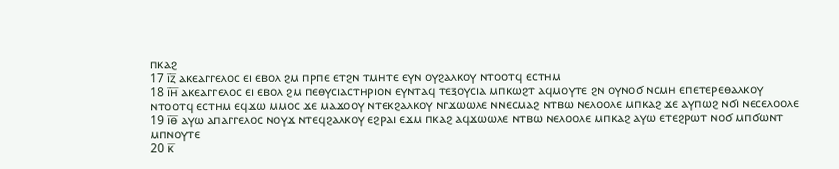ⲡⲕⲁϩ
17 ⲓ̅ⲍ̅ ⲁⲕⲉⲁⲅⲅⲉⲗⲟⲥ ⲉⲓ ⲉⲃⲟⲗ ϩⲙ ⲡⲣⲡⲉ ⲉⲧϩⲛ ⲧⲙⲏⲧⲉ ⲉⲩⲛ ⲟⲩϩⲁⲗⲕⲟⲩ ⲛⲧⲟⲟⲧϥ ⲉⲥⲧⲏⲙ
18 ⲓ̅ⲏ̅ ⲁⲕⲉⲁⲅⲅⲉⲗⲟⲥ ⲉⲓ ⲉⲃⲟⲗ ϩⲙ ⲡⲉⲑⲩⲥⲓⲁⲥⲧⲏⲣⲓⲟⲛ ⲉⲩⲛⲧⲁϥ ⲧⲉⲝⲟⲩⲥⲓⲁ ⲙⲡⲕⲱϩⲧ ⲁϥⲙⲟⲩⲧⲉ ϩⲛ ⲟⲩⲛⲟϭ ⲛⲥⲙⲏ ⲉⲡⲉⲧⲉⲣⲉⲑⲁⲗⲕⲟⲩ ⲛⲧⲟⲟⲧϥ ⲉⲥⲧⲏⲙ ⲉϥϫⲱ ⲙⲙⲟⲥ ϫⲉ ⲙⲁϫⲟⲟⲩ ⲛⲧⲉⲕϩⲁⲗⲕⲟⲩ ⲛⲅϫⲱⲱⲗⲉ ⲛⲛⲉⲥⲙⲁϩ ⲛⲧⲃⲱ ⲛⲉⲗⲟⲟⲗⲉ ⲙⲡⲕⲁϩ ϫⲉ ⲁⲩⲡⲱϩ ⲛϭⲓ ⲛⲉⲥⲉⲗⲟⲟⲗⲉ
19 ⲓ̅ⲑ̅ ⲁⲩⲱ ⲁⲡⲁⲅⲅⲉⲗⲟⲥ ⲛⲟⲩϫ ⲛⲧⲉϥϩⲁⲗⲕⲟⲩ ⲉϩⲣⲁⲓ ⲉϫⲙ ⲡⲕⲁϩ ⲁϥϫⲱⲱⲗⲉ ⲛⲧⲃⲱ ⲛⲉⲗⲟⲟⲗⲉ ⲙⲡⲕⲁϩ ⲁⲩⲱ ⲉⲧⲉϩⲣⲱⲧ ⲛⲟϭ ⲙⲡϭⲱⲛⲧ ⲙⲡⲛⲟⲩⲧⲉ
20 ⲕ̅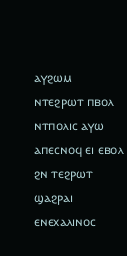ⲁⲩϩⲱⲙ ⲛⲧⲉϩⲣⲱⲧ ⲡⲃⲟⲗ ⲛⲧⲡⲟⲗⲓⲥ ⲁⲩⲱ ⲁⲡⲉⲥⲛⲟϥ ⲉⲓ ⲉⲃⲟⲗ ϩⲛ ⲧⲉϩⲣⲱⲧ ϣⲁϩⲣⲁⲓ ⲉⲛⲉⲭⲁⲗⲓⲛⲟⲥ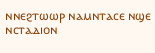ⲛⲛⲉϩⲧⲱⲱⲣ ⲛⲁⲙⲛⲧⲁⲥⲉ ⲛϣⲉ ⲛⲥⲧⲁⲇⲓⲟⲛ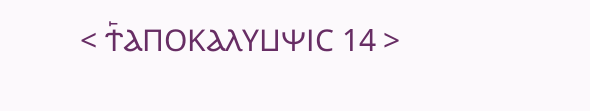< Ϯ⳰ⲀⲠⲞⲔⲀⲖⲨⳘⲮⲒⲤ 14 >